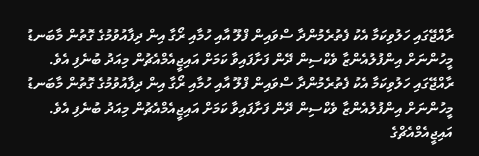ރާއްޖޭގައި ހަލުވިކަމާ އެކު ފެތުރެމުންދާ ސްވައިން ފްލޫ އާއި ހުމާއި ރޯގާ އިން ދިފާއުވުމުގެ ގޮތުން މާބަނޑު މީހުންނަށް އިންފުލުއެންޒާ ވެކްސިން ދޭން ފަށާފައިވާ ކަމަށް އައިޖީއެމްއެޗުން މިއަދު ބުނެފި އެވެ.
ރާއްޖޭގައި ހަލުވިކަމާ އެކު ފެތުރެމުންދާ ސްވައިން ފްލޫ އާއި ހުމާއި ރޯގާ އިން ދިފާއުވުމުގެ ގޮތުން މާބަނޑު މީހުންނަށް އިންފުލުއެންޒާ ވެކްސިން ދޭން ފަށާފައިވާ ކަމަށް އައިޖީއެމްއެޗުން މިއަދު ބުނެފި އެވެ.
އައިޖީއެމްއެޗްގެ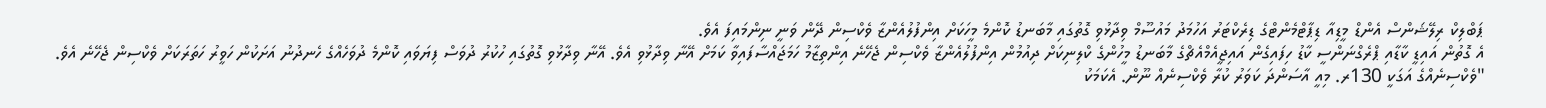ޕަބްލިކް ރިލޭޝަންސް އެންޑް މީޑިއާ ޑިޕާޓްމެންޓްގެ ޑިރެކްޓަރު އަހުމަދު މައުސޫމް ވިދާޅުވި ގޮތުގައި މާބަނޑު ކޮންމެ މީހަކަށް އިންފުލުއެންޒާ ވެކްސިން ދޭން ވަނީ ނިންމައިފަ އެވެ.
އެ ގޮތުން އައިޑީ ކާޑާއި ޕްރެގްނަންސީ ކާޑު ހިފައިގެން އައިޖީއެމްއެޗްގެ މާބަނޑު މީހުންގެ ކްލިނިކަށް ދިއުމުން އިންފުލުއެންޒާ ވެކްސިން ޖެހޭނެ އިންތިޒާމު ހަމަޖައްސާފައިވާ ކަމަށް އޭނާ ވިދާޅުވި އެވެ. އޭނާ ވިދާޅުވި ގޮތުގައި ހުކުރު ދުވަސް ފިޔަވައި ކޮންމެ ދުވަހެއްގެ ހެނދުނު އަށަކުން ހަވީރު ހަތަރަކަށް ވެކްސިން ޖެހޭނެ އެވެ.
"ވެކްސިނެއްގެ އަގަކީ 130ރ. މިއީ އާސަންދަ ކަވަރު ކުރާ ވެކްސިނެއް ނޫން. އެކަމަކު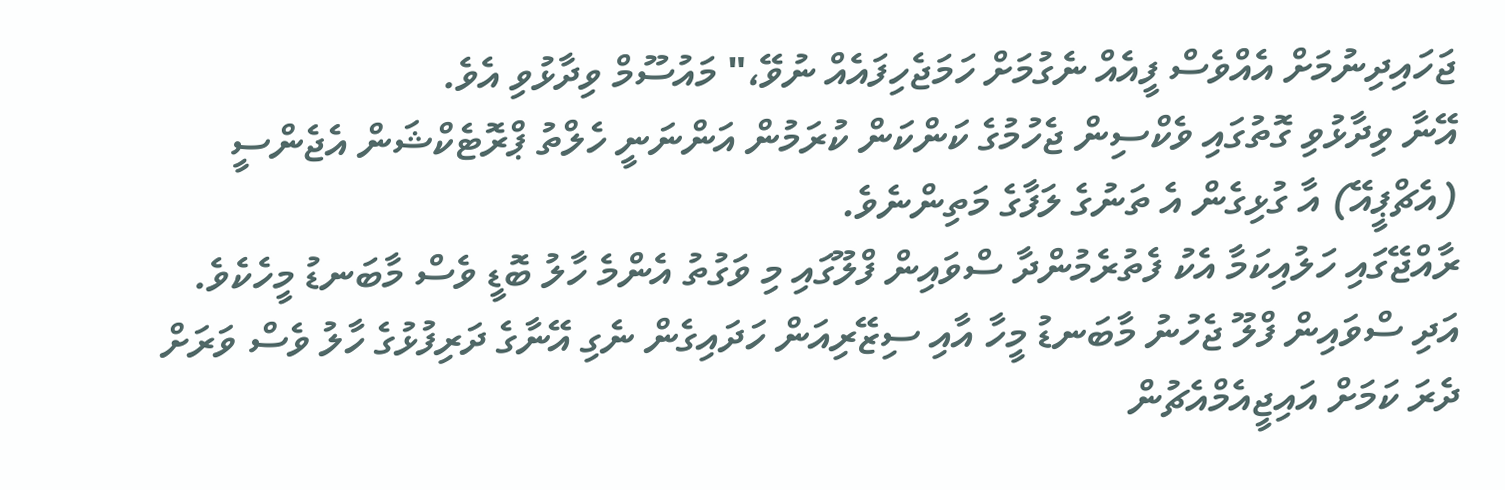ޖަހައިދިނުމަށް އެއްވެސް ފީއެއް ނެގުމަށް ހަމަޖެހިފައެއް ނުވޭ،" މައުސޫމް ވިދާޅުވި އެވެ.
އޭނާ ވިދާޅުވި ގޮތުގައި ވެކްސިން ޖެހުމުގެ ކަންކަން ކުރަމުން އަންނަނީ ހެލްތު ޕްރޮޓެކްޝަން އެޖެންސީ (އެޗްޕީއޭ) އާ ގުޅިގެން އެ ތަނުގެ ލަފާގެ މަތިންނެވެ.
ރާއްޖޭގައި ހަލުއިކަމާ އެކު ފެތުރެމުންދާ ސްވައިން ފްލޫގައި މި ވަގުތު އެންމެ ހާލު ބޮޑީ ވެސް މާބަނޑު މީހެކެވެ. އަދި ސްވައިން ފްލޫ ޖެހުނު މާބަނޑު މީހާ އާއި ސިޒޭރިއަން ހަދައިގެން ނެގި އޭނާގެ ދަރިފުޅުގެ ހާލު ވެސް ވަރަށް ދެރަ ކަމަށް އައިޖީއެމްއެޗުން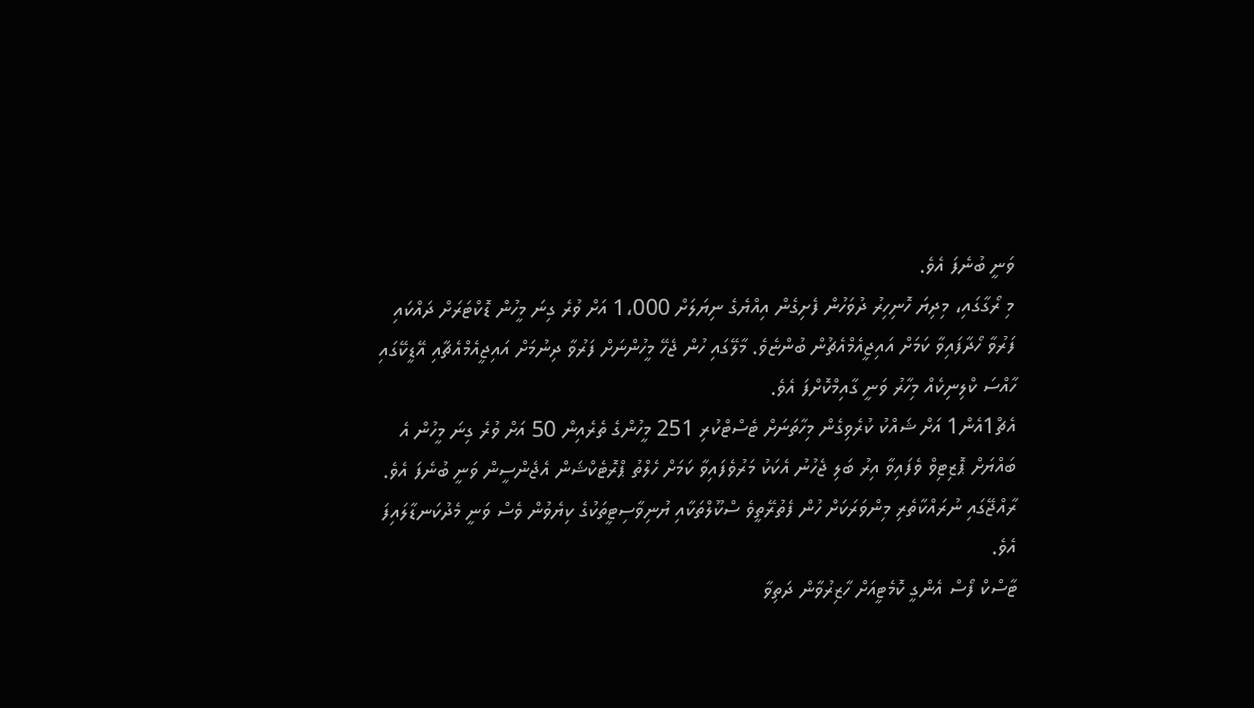ވަނީ ބުނެފަ އެވެ.
މި ރޯގާގައި، މިދިޔަ ހޮނިހިރު ދުވަހުން ފެށިގެން އިއްޔެގެ ނިޔަލަށް 1،000 އަށް ވުރެ ގިނަ މީހުން ޑޮކްޓަރަށް ދައްކައި ފަރުވާ ހޯދާފައިވާ ކަމަށް އައިޖީއެމްއެޗުން ބުންޏެވެ. މާލޭގައި ހުން ޖެހޭ މީހުންނަށް ފަރުވާ ދިނުމަށް އައިޖީއެމްއެޗާއި އޭޑީކޭގައި ހާއްސަ ކްލިނިކެއް މިހާރު ވަނީ ގާއިމްކޮށްފަ އެވެ.
އެޗް1އެން1 އަށް ޝައްކު ކުރެވިގެން މިހާތަނަށް ޓެސްޓްކުރި 251 މީހުންގެ ތެރެއިން 50 އަށް ވުރެ ގިނަ މީހުން އެ ބައްޔަށް ޕޮޒިޓިވް ވެފައިވާ އިރު ބަލި ޖެހުނު އެކަކު މަރުވެފައިވާ ކަމަށް ހެލްތު ޕްރޮޓެކްޝަން އެޖެންސީން ވަނީ ބުނެފަ އެވެ. ރާއްޖޭގައި ނުރައްކާތެރި މިންވަރަކަށް ހުން ފެތުރޭތީވެ ސްކޫލްތަކާއި ޔުނިވާސިޓީތަކުގެ ކިޔެވުން ވެސް ވަނީ މެދުކަނޑާލައިފަ އެވެ.
ޓާސްކް ފޯސް އެންގީ ކޮމެޓީއަށް ހާޒިރުވާން ދަތިވާ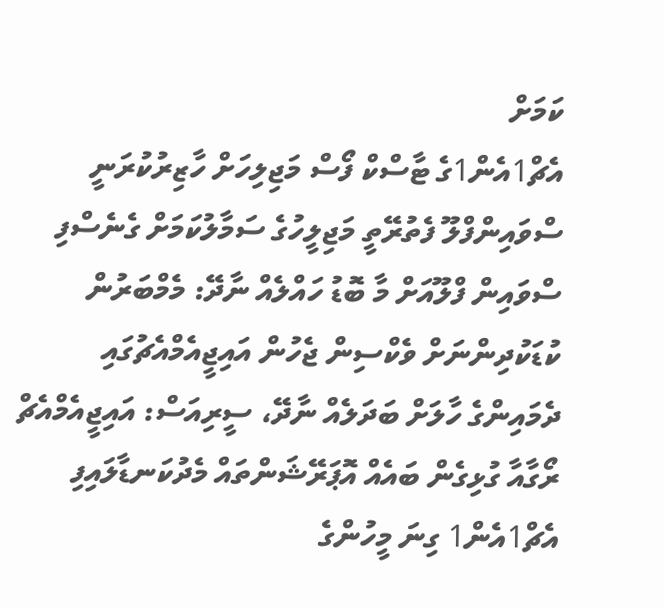ކަމަށް
އެޗް1އެން1ގެ ޓާސްކް ފޯސް މަޖިލިހަށް ހާޒިރުކުރަނީ
ސްވައިންފްލޫ ފެތުރޭތީ މަޖިލީހުގެ ސަމާލުކަމަށް ގެނެސްފި
ސްވައިން ފްލޫއަށް މާ ބޮޑު ހައްލެއް ނާދޭ: މެމްބަރުން
ކުޑަކުދިންނަށް ވެކްސިން ޖެހުން އައިޖީއެމްއެޗުގައި
ދެމައިންގެ ހާލަށް ބަދަލެއް ނާދޭ، ސީރިއަސް: އައިޖީއެމްއެޗް
ރޯގާއާ ގުޅިގެން ބައެއް އޮޕަރޭޝަންތައް މެދުކަނޑާލައިފި
އެޗް1އެން1 ގިނަ މީހުންގެ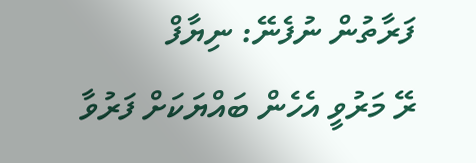ފަރާތުން ނުފެނޭ: ނިޔާފް
ރޭ މަރުވީ އެހެން ބައްޔަކަށް ފަރުވާ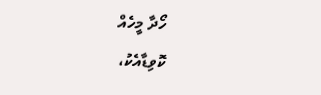ހޯދާ މީހެއް
ކޮވިޑާއެކު،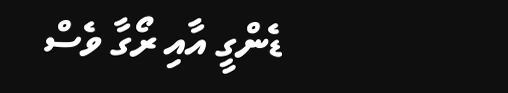ޑެންގީ އާއި ރޯގާ ވެސް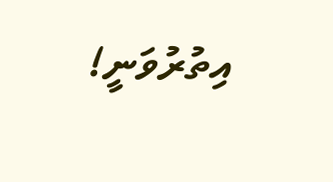އިތުރުވަނީ!